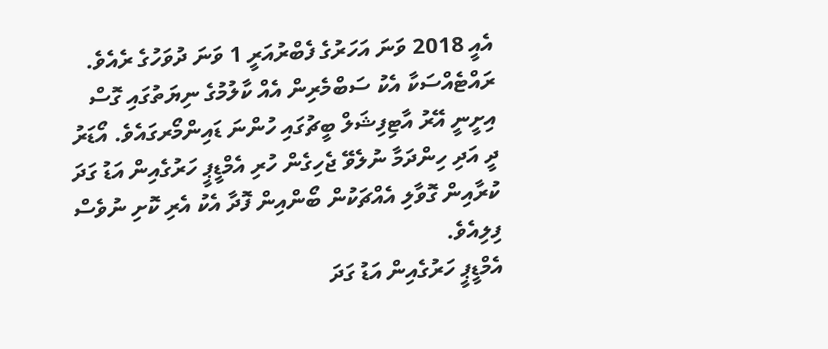އެއީ 2018 ވަނަ އަހަރުގެ ފެބްރުއަރީ 1 ވަނަ ދުވަހުގެ ރެއެވެ. ރައްޓެއްސަކާ އެކު ސަބްމެރިން އެއް ކާލުމުގެ ނިޔަތުގައި ގޮސް އިށީނީ އޭރު އާޓިފިޝަލް ބީޗުގައި ހުންނަ ޑައިންމޯރގައެވެ. އޯޑަރު ދީ އަދި ހިންދަމާ ނުލެވޭ ޖެހިގެން ހުރި އެމްޑީޕީ ހަރުގެއިން އަޑު ގަދަ ކުރާއިން ގޮވާލި އެއްޗަކުން ބޯންއިން ފޮދާ އެކު އެރި ކޮށި ނުވެސް ފިލިއެވެ.
އެމްޑީޕީ ހަރުގެއިން އަޑު ގަދަ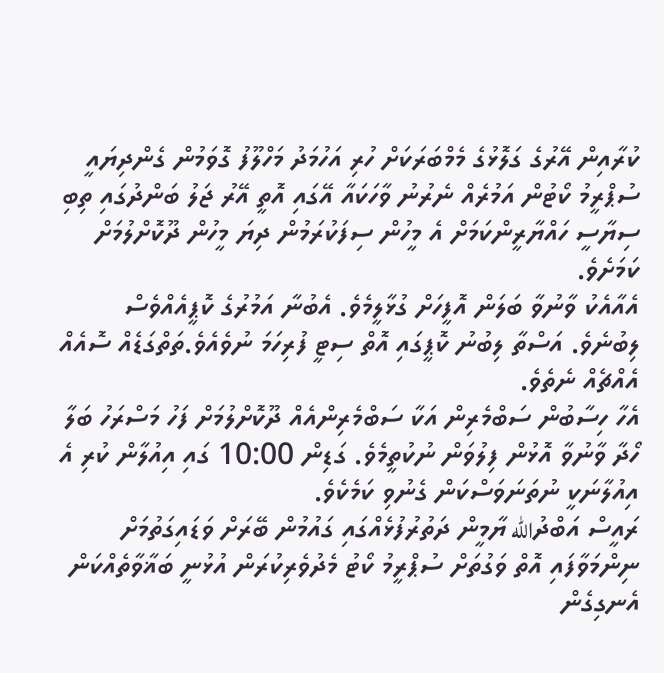ކުރާއިން އޭރުގެ ގަލޮޅުގެ މެމްބަރަކަށް ހުރި އަހުމަދު މަހްލޫފު ގޮވަމުން ގެންދިޔައީ ސުޕްރީމު ކޯޓުން އަމުރެއް ނެރުނު ވާހަކައާ އޭގައި އޮތީ އޭރު ޖަލު ބަންދުގައި ތިބި ސިޔާސީ ހައްޔާރީންކަމަށް އެ މީހުން ސިފަކުރަމުން ދިޔަ މީހުން ދޫކޮށްލުމަށް ކަމަށެވެ.
އެއާއެކު ވާނުވާ ބަލަން އޮފީހަށް ގުޅާލީމެވެ. އެބުނާ އަމުރުގެ ކޮޕީއެއްވެސް ލިބުނެވެ. އަސްތާ ލިބުނު ކޮޕީގައި އޮތް ސިޓީ ފުރިހަމަ ނުވެއެވެ.ތަތްގަޑެއް ސޮއެއް އެއްޗެއް ނެތެވެ.
އެހާ ހިސާބުން ސަބްމެރިން އަކާ ސަބްމެރިންއެއް ދޫކޮށްލުމަށް ފަހު މަސްރަހު ބަލާ ހޯދާ ވާނުވާ އޮޅުން ފިލުވަން ނުކުތީމެވެ. ގަޑިން 10:00 ގައި އިއުލާން ކުރި އެ އިއުލާނަކީ ނުތަނަވަސްކަން ގެނުވި ކަމެކެވެ.
ރައީސް އަބްދުالله ޔާމީން ދަތުރުފުޅެއްގައި ގައުމުން ބޭރަށް ވަޑައިގަތުމަށް ނިންމަވާފައި އޮތް ވަގުތަށް ސުޕްރީމު ކޯޓު މެދުވެރިކުރަން އުޅުނީ ބަޣާވާތެއްކަން އެނގިގެން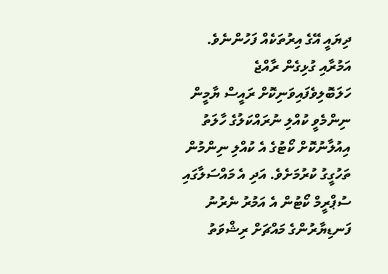ދިޔައީ އޭގެ އިރުތަކެއް ފަހުންނެވެ.
އަމުރާއި ގުޅިގެން ރާއްޖެ ހަލަބޮލިވެފައިވަނިކޮށް ރައީސް ޔާމީން ނިންމެވީ ކުއްލި ނުރައްކަލުގެ ހާލަތު އިއުލާނުކޮށް ކޯޓުގެ އެ ކުއްލި ނިންމުން ތަހުގީގު ކުރުމަށެވެ. އަދި އެ މައްސަލާގައި ސުޕްރީމް ކޯޓުން އެ އަމުރު ނެރުނު ފަނޑިޔާރުންގެ މައްޗަށް ރިޝްވަތު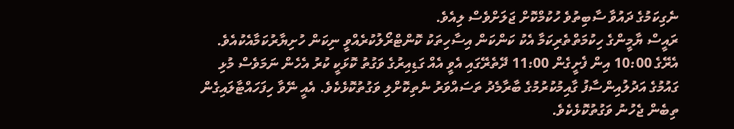ނެގިކަމުގެ ދައުވާ ސާބިތުވެ ހުކުމްކޮށް ޖަލަށްވެސް ލިއެވެ.
ރައީސް ޔާމީންގެ ހިކުމަތްތެރިކަމާ އެކު ކަންކަން އިސާހިތަކު ކޮންޓްރޯލުކުރެއްވީ ނިކަން ހުށިޔާރުކަމާއެކުއެވެ. އެރޭގެ 10:00 އިން ފެށީގެން 11:00 ދޭތެރޭގައި އެވީ އެއް ގަޑިއިރުގެ ވަގުތު ކޮޅަކީ ކުރު އެހެން ނަމަވެސް މުޅި ގައުމުގެ އަދުލުއިންސާފު ގާއިމުކުރުމުގެ ބާރާމެދު ތަސައްވަރު ނެތިކޮށްލި ވަގުތުކޮޅެކެވެ. އެއީ ނޭވާ ހިފަހައްޓާލައިގެން ތިބެން ޖެހުނު ވަގުތުކޮޅެކެވެ.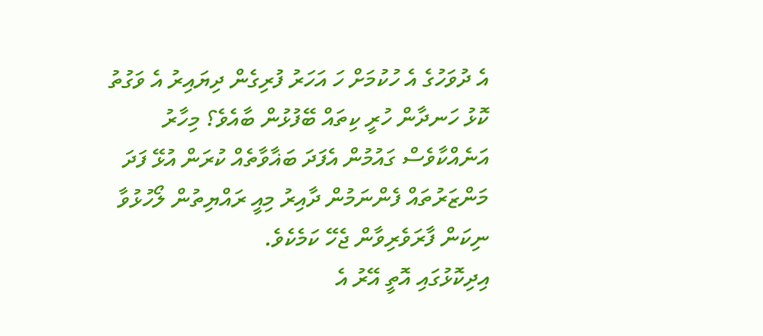އެ ދުވަހުގެ އެ ހުކުމަށް ހަ އަހަރު ފުރިގެން ދިޔައިރު އެ ވަގުތު ކޮޅު ހަނދާން ހުރީ ކިތައް ބޭފުޅުން ބާއެވެ؟ މިހާރު އަނެއްކާވެސް ގައުމުން އެފަދަ ބަޣާވާތެއް ކުރަން އުޅޭ ފަދަ މަންޒަރުތައް ފެންނަމުން ދާއިރު މިއީ ރައްޔިތުން ލޯހުޅުވާ ނިކަން ފާރަވެރިވާން ޖެހޭ ކަމެކެވެ.
އިދިކޮޅުގައި އޮތީ އޭރު އެ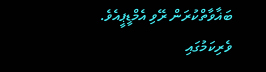ބަޣާވާތްކުރަން ރޭވި އެމްޑީޕީއެވެ. ވެރިކަމުގައި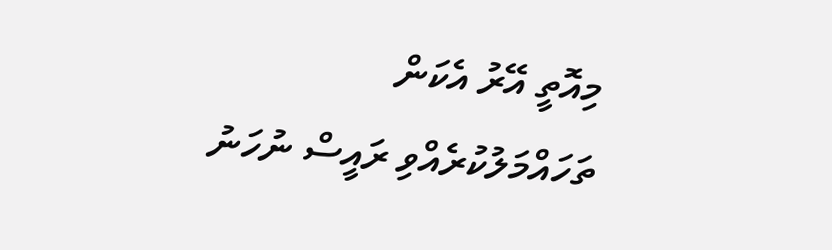މިއޮތީ އޭރު އެކަން ތަހައްމަލުކުރެއްވި ރައީސް ނުހަނު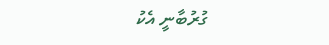ގުރުބާނީ އެކު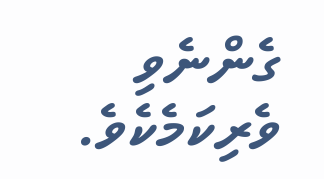ގެންނެވި ވެރިކަމެކެވެ.